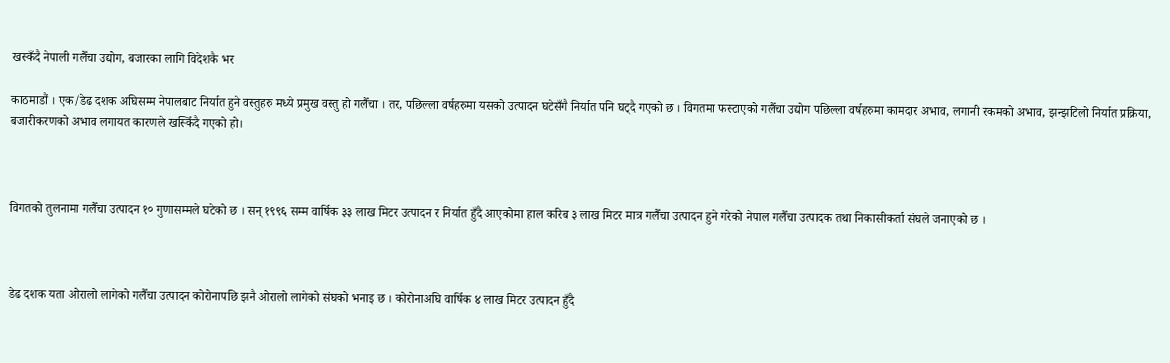खस्कँदै नेपाली गलैँचा उद्योग, बजारका लागि विदेशकै भर

काठमाडौं । एक/डेढ दशक अघिसम्म नेपालबाट निर्यात हुने वस्तुहरु मध्ये प्रमुख वस्तु हो गलैँचा । तर, पछिल्ला वर्षहरुमा यसको उत्पादन घटेसँगै निर्यात पनि घट्दै गएको छ । विगतमा फस्टाएको गलैँचा उद्योग पछिल्ला वर्षहरुमा कामदार अभाव, लगानी रकमको अभाव, झन्झटिलो निर्यात प्रक्रिया, बजारीकरणको अभाव लगायत कारणले खस्किँदै गएको हो।



विगतको तुलनामा गलैँचा उत्पादन १० गुणासम्मले घटेको छ । सन् १९९६ सम्म वार्षिक ३३ लाख मिटर उत्पादन र निर्यात हुँदै आएकोमा हाल करिब ३ लाख मिटर मात्र गलैँचा उत्पादन हुने गरेको नेपाल गलैँचा उत्पादक तथा निकासीकर्ता संघले जनाएको छ ।



डेढ दशक यता ओरालो लागेको गलैँचा उत्पादन कोरोनापछि झनै ओरालो लागेको संघको भनाइ छ । कोरोनाअघि वार्षिक ४ लाख मिटर उत्पादन हुँदै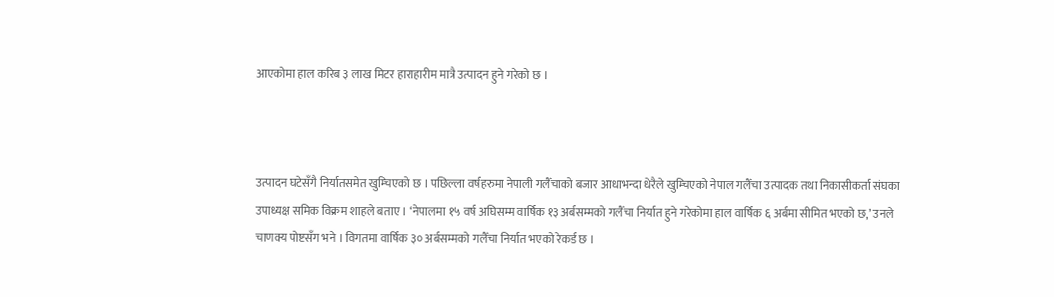आएकोमा हाल करिब ३ लाख मिटर हाराहारीम मात्रै उत्पादन हुने गरेको छ ।



उत्पादन घटेसँगै निर्यातसमेत खुम्चिएको छ । पछिल्ला वर्षहरुमा नेपाली गलैँचाको बजार आधाभन्दा धेरैले खुम्चिएको नेपाल गलैँचा उत्पादक तथा निकासीकर्ता संघका उपाध्यक्ष समिक विक्रम शाहले बताए । ‘नेपालमा १५ वर्ष अघिसम्म वार्षिक १३ अर्बसम्मको गलैँचा निर्यात हुने गरेकोमा हाल वार्षिक ६ अर्बमा सीमित भएको छ,’ उनले चाणक्य पोष्टसँग भने । विगतमा वार्षिक ३० अर्बसम्मको गलैँचा निर्यात भएको रेकर्ड छ ।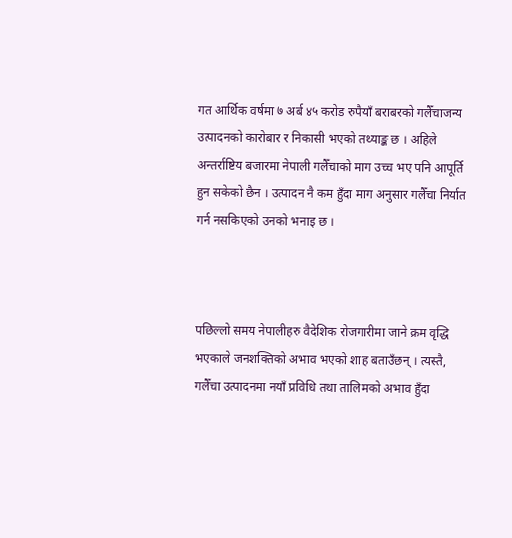गत आर्थिक वर्षमा ७ अर्ब ४५ करोड रुपैयाँ बराबरको गलैँचाजन्य उत्पादनको कारोबार र निकासी भएको तथ्याङ्क छ । अहिले अन्तर्राष्टिय बजारमा नेपाली गलैँचाको माग उच्च भए पनि आपूर्ति हुन सकेको छैन । उत्पादन नै कम हुँदा माग अनुसार गलैँचा निर्यात गर्न नसकिएको उनको भनाइ छ ।



पछिल्लो समय नेपालीहरु वैदेशिक रोजगारीमा जाने क्रम वृद्धि भएकाले जनशक्तिको अभाव भएको शाह बताउँछन् । त्यस्तै, गलैँचा उत्पादनमा नयाँ प्रविधि तथा तालिमको अभाव हुँदा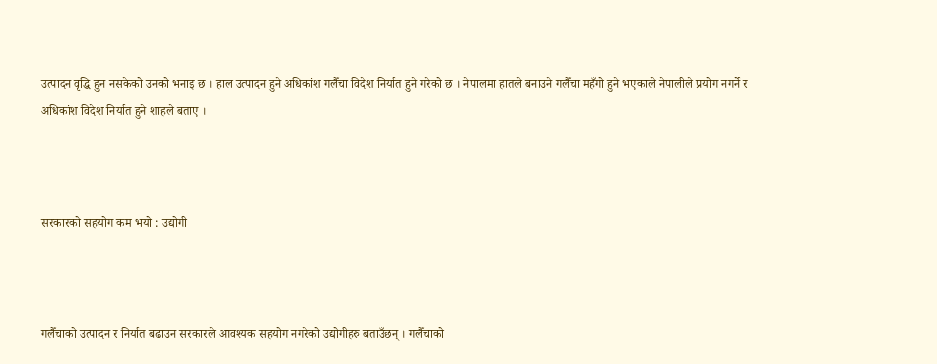उत्पादन वृद्धि हुन नसकेको उनको भनाइ छ । हाल उत्पादन हुने अधिकांश गलैँचा विदेश निर्यात हुने गरेको छ । नेपालमा हातले बनाउने गलैँचा महँगो हुने भएकाले नेपालीले प्रयोग नगर्ने र अधिकांश विदेश निर्यात हुने शाहले बताए ।



सरकारको सहयोग कम भयो : उद्योगी



गलैँचाको उत्पादन र निर्यात बढाउन सरकारले आवश्यक सहयोग नगरेको उद्योगीहरु बताउँछन् । गलैँचाको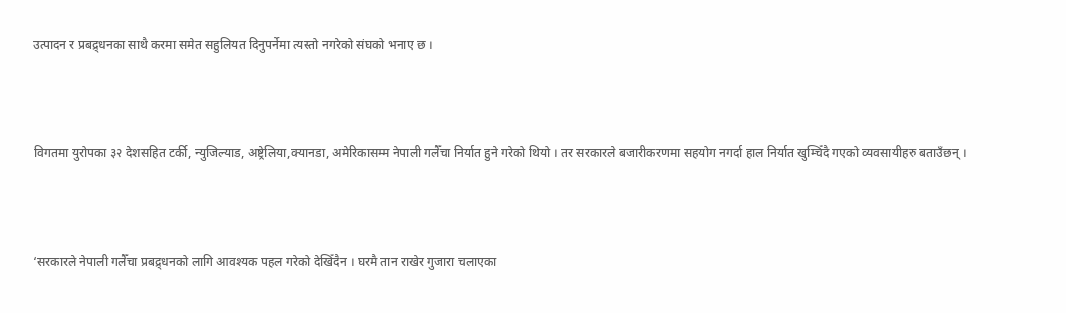उत्पादन र प्रबद्र्धनका साथै करमा समेत सहुलियत दिनुपर्नेमा त्यस्तो नगरेको संघको भनाए छ ।



विगतमा युरोपका ३२ देशसहित टर्की, न्युजिल्याड, अष्ट्रेलिया,क्यानडा, अमेरिकासम्म नेपाली गलैँचा निर्यात हुने गरेको थियो । तर सरकारले बजारीकरणमा सहयोग नगर्दा हाल निर्यात खुम्चिँदै गएको व्यवसायीहरु बताउँछन् ।



‘सरकारले नेपाली गलैँचा प्रबद्र्धनको लागि आवश्यक पहल गरेको देखिँदैन । घरमै तान राखेर गुजारा चलाएका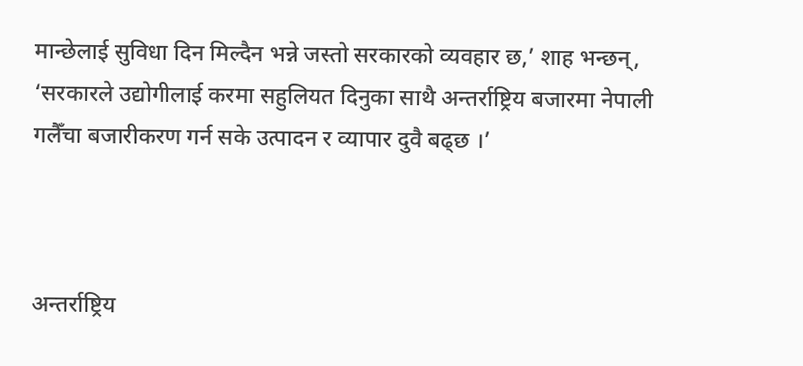मान्छेलाई सुविधा दिन मिल्दैन भन्ने जस्तो सरकारको व्यवहार छ,’ शाह भन्छन्, ‘सरकारले उद्योगीलाई करमा सहुलियत दिनुका साथै अन्तर्राष्ट्रिय बजारमा नेपाली गलैँचा बजारीकरण गर्न सके उत्पादन र व्यापार दुवै बढ्छ ।’



अन्तर्राष्ट्रिय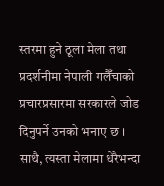स्तरमा हुने ठूला मेला तथा प्रदर्शनीमा नेपाली गलैँचाको प्रचारप्रसारमा सरकारले जोड दिनुपर्ने उनको भनाए छ । साथै, त्यस्ता मेलामा धेरैभन्दा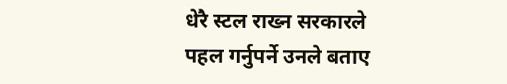धेरै स्टल राख्न सरकारले पहल गर्नुपर्ने उनले बताए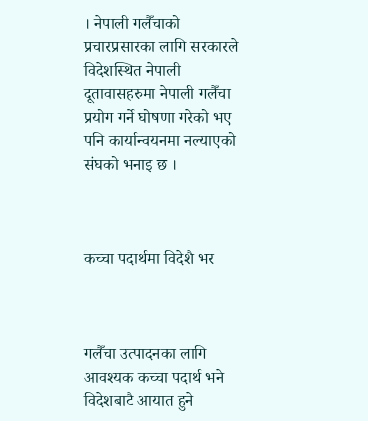। नेपाली गलैँचाको प्रचारप्रसारका लागि सरकारले विदेशस्थित नेपाली दूतावासहरुमा नेपाली गलैँचा प्रयोग गर्ने घोषणा गरेको भए पनि कार्यान्वयनमा नल्याएको संघको भनाइ छ ।



कच्चा पदार्थमा विदेशै भर



गलैँचा उत्पादनका लागि आवश्यक कच्चा पदार्थ भने विदेशबाटै आयात हुने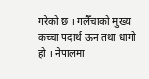गरेको छ । गलैँचाको मुख्य कच्चा पदार्थ ऊन तथा धागो हो । नेपालमा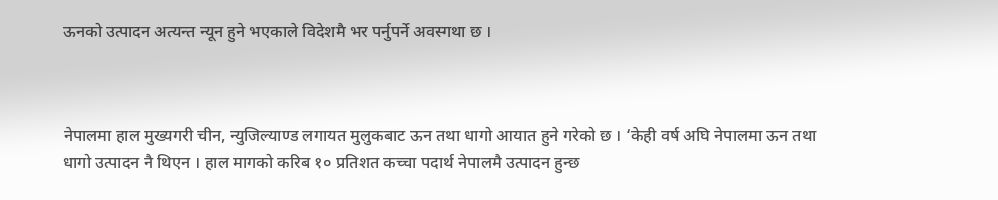ऊनको उत्पादन अत्यन्त न्यून हुने भएकाले विदेशमै भर पर्नुपर्ने अवस्गथा छ ।



नेपालमा हाल मुख्यगरी चीन, न्युजिल्याण्ड लगायत मुलुकबाट ऊन तथा धागो आयात हुने गरेको छ । ‘केही वर्ष अघि नेपालमा ऊन तथा धागो उत्पादन नै थिएन । हाल मागको करिब १० प्रतिशत कच्चा पदार्थ नेपालमै उत्पादन हुन्छ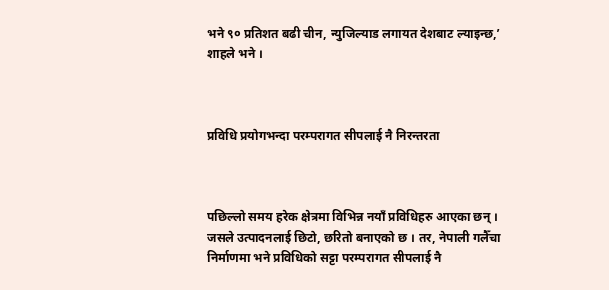भने ९० प्रतिशत बढी चीन, न्युजिल्याड लगायत देशबाट ल्याइन्छ,’ शाहले भने ।



प्रविधि प्रयोगभन्दा परम्परागत सीपलाई नै निरन्तरता



पछिल्लो समय हरेक क्षेत्रमा विभिन्न नयाँ प्रविधिहरु आएका छन् । जसले उत्पादनलाई छिटो, छरितो बनाएको छ । तर, नेपाली गलैँचा निर्माणमा भने प्रविधिको सट्टा परम्परागत सीपलाई नै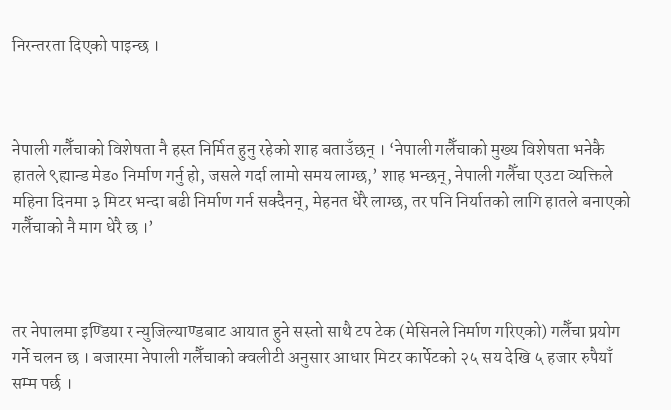निरन्तरता दिएको पाइन्छ ।



नेपाली गलैँचाको विशेषता नै हस्त निर्मित हुनु रहेको शाह बताउँछन् । ‘नेपाली गलैँचाको मुख्य विशेषता भनेकै हातले ९ह्यान्ड मेड० निर्माण गर्नु हो, जसले गर्दा लामो समय लाग्छ,’ शाह भन्छन्, नेपाली गलैँचा एउटा व्यक्तिले महिना दिनमा ३ मिटर भन्दा बढी निर्माण गर्न सक्दैनन्, मेहनत धेरै लाग्छ, तर पनि निर्यातको लागि हातले बनाएको गलैँचाको नै माग धेरै छ ।’



तर नेपालमा इण्डिया र न्युजिल्याण्डबाट आयात हुने सस्तो साथै टप टेक (मेसिनले निर्माण गरिएको) गलैँचा प्रयोग गर्ने चलन छ । बजारमा नेपाली गलैँचाको क्वलीटी अनुसार आधार मिटर कार्पेटको २५ सय देखि ५ हजार रुपैयाँ सम्म पर्छ ।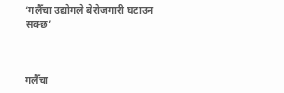‘गलैँचा उद्योगले बेरोजगारी घटाउन सक्छ’



गलैँचा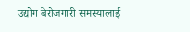उद्योग बेरोजगारी समस्यालाई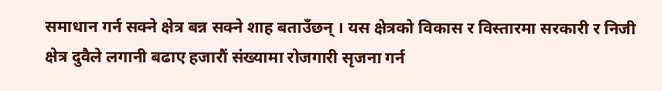समाधान गर्न सक्ने क्षेत्र बन्न सक्ने शाह बताउँछन् । यस क्षेत्रको विकास र विस्तारमा सरकारी र निजी क्षेत्र दुवैले लगानी बढाए हजारौं संख्यामा रोजगारी सृजना गर्न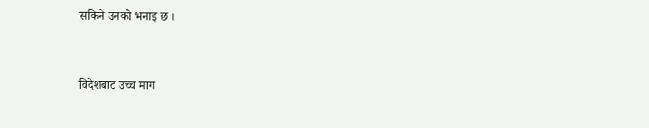सकिने उनको भनाइ छ ।



विदेशबाट उच्च माग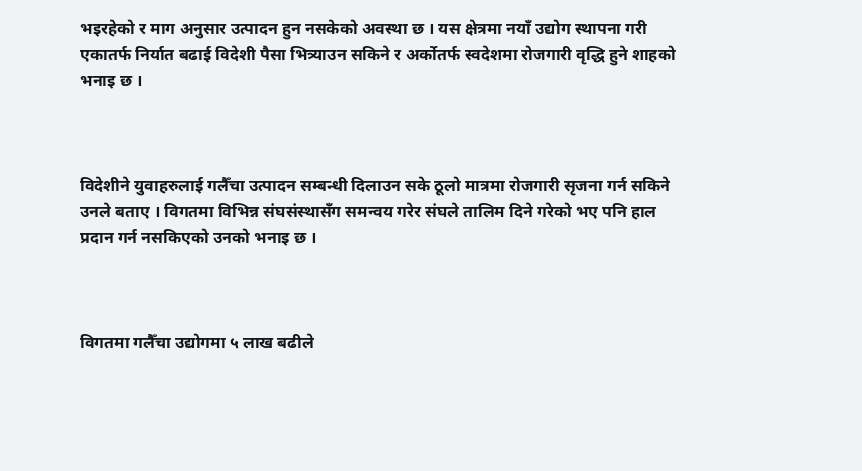भइरहेको र माग अनुसार उत्पादन हुन नसकेको अवस्था छ । यस क्षेत्रमा नयाँ उद्योग स्थापना गरी एकातर्फ निर्यात बढाई विदेशी पैसा भित्र्याउन सकिने र अर्कोतर्फ स्वदेशमा रोजगारी वृद्धि हुने शाहको भनाइ छ ।



विदेशीने युवाहरुलाई गलैँचा उत्पादन सम्बन्धी दिलाउन सके ठूलो मात्रमा रोजगारी सृजना गर्न सकिने उनले बताए । विगतमा विभिन्न संघसंस्थासँग समन्वय गरेर संघले तालिम दिने गरेको भए पनि हाल प्रदान गर्न नसकिएको उनको भनाइ छ ।



विगतमा गलैँचा उद्योगमा ५ लाख बढीले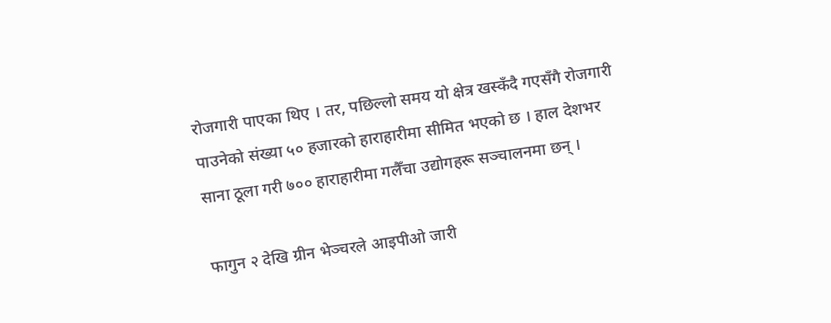रोजगारी पाएका थिए । तर, पछिल्लो समय यो क्षेत्र खस्कँदै गएसँगै रोजगारी पाउनेको संख्या ५० हजारको हाराहारीमा सीमित भएको छ । हाल देशभर साना ठूला गरी ७०० हाराहारीमा गलैँचा उद्योगहरू सञ्चालनमा छन् ।

फागुन २ देखि ग्रीन भेञ्चरले आइपीओ जारी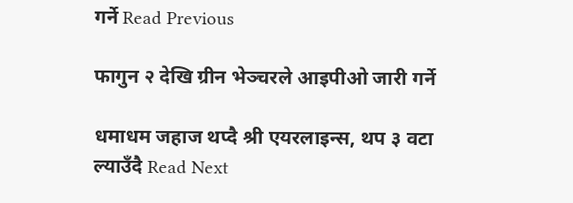गर्ने Read Previous

फागुन २ देखि ग्रीन भेञ्चरले आइपीओ जारी गर्ने

धमाधम जहाज थप्दै श्री एयरलाइन्स, थप ३ वटा ल्याउँदै Read Next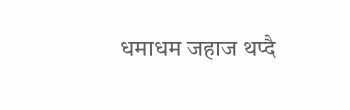धमाधम जहाज थप्दै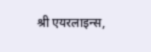श्री एयरलाइन्स,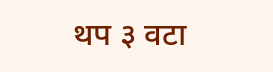थप ३ वटा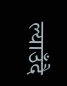ल्याउँदै